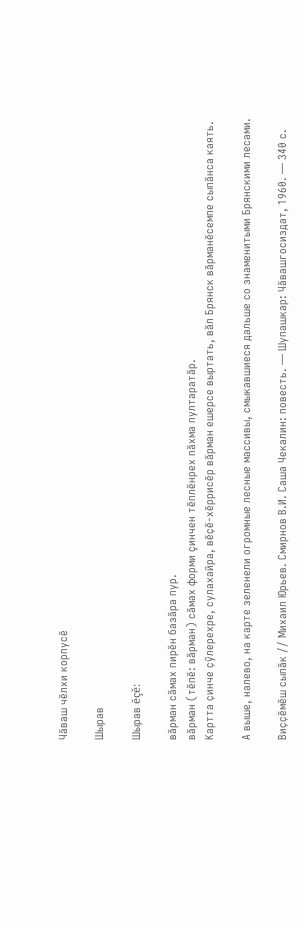Чӑваш чӗлхи корпусӗ

Шырав

Шырав ĕçĕ:

вӑрман сăмах пирĕн базăра пур.
вӑрман (тĕпĕ: вӑрман) сăмах форми çинчен тĕплĕнрех пăхма пултаратăр.
Картта ҫинче ҫӳлерехре, сулахайра, вӗҫӗ-хӗррисӗр вӑрман ешерсе выртать, вӑл Брянск вӑрманӗсемпе сыпӑнса каять.

А выше, налево, на карте зеленели огромные лесные массивы, смыкавшиеся дальше со знаменитыми Брянскими лесами.

Виҫҫӗмӗш сыпӑк // Михаил Юрьев. Смирнов В.И. Саша Чекалин: повесть. — Шупашкар: Чӑвашгосиздат, 1960. — 340 с.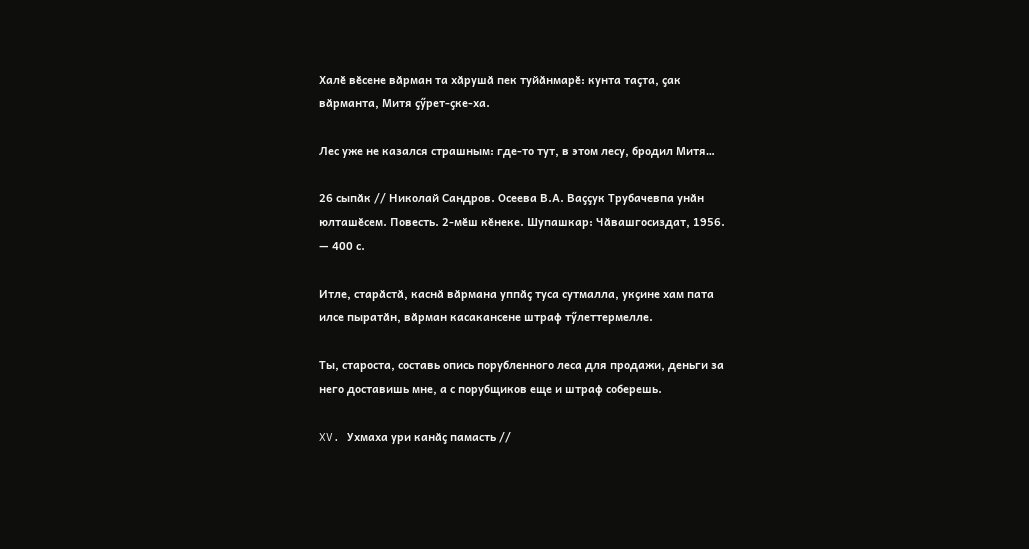Халӗ вӗсене вӑрман та хӑрушӑ пек туйӑнмарӗ: кунта таҫта, ҫак вӑрманта, Митя ҫӳрет-ҫке-ха.

Лес уже не казался страшным: где-то тут, в этом лесу, бродил Митя…

26 сыпӑк // Николай Сандров. Осеева В.А. Ваҫҫук Трубачевпа унӑн юлташӗсем. Повесть. 2-мӗш кӗнеке. Шупашкар: Чӑвашгосиздат, 1956. — 400 с.

Итле, старӑстӑ, каснӑ вӑрмана уппӑҫ туса сутмалла, укҫине хам пата илсе пыратӑн, вӑрман касакансене штраф тӳлеттермелле.

Ты, староста, составь опись порубленного леса для продажи, деньги за него доставишь мне, а с порубщиков еще и штраф соберешь.

XV. Ухмаха ури канӑҫ памасть //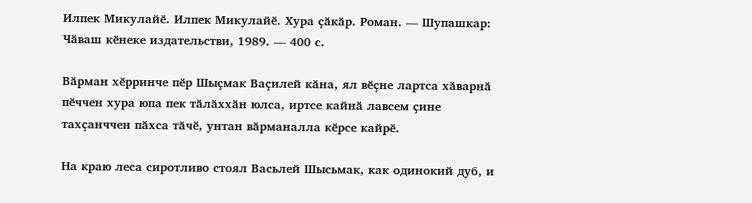Илпек Микулайӗ. Илпек Микулайӗ. Хура ҫӑкӑр. Роман. — Шупашкар: Чӑваш кӗнеке издательстви, 1989. — 400 с.

Вӑрман хӗрринче пӗр Шыҫмак Ваҫилей кӑна, ял вӗҫне лартса хӑварнӑ пӗччен хура юпа пек тӑлӑххӑн юлса, иртсе кайнӑ лавсем ҫине тахҫанччен пӑхса тӑчӗ, унтан вӑрманалла кӗрсе кайрӗ.

На краю леса сиротливо стоял Васьлей Шысьмак, как одинокий дуб, и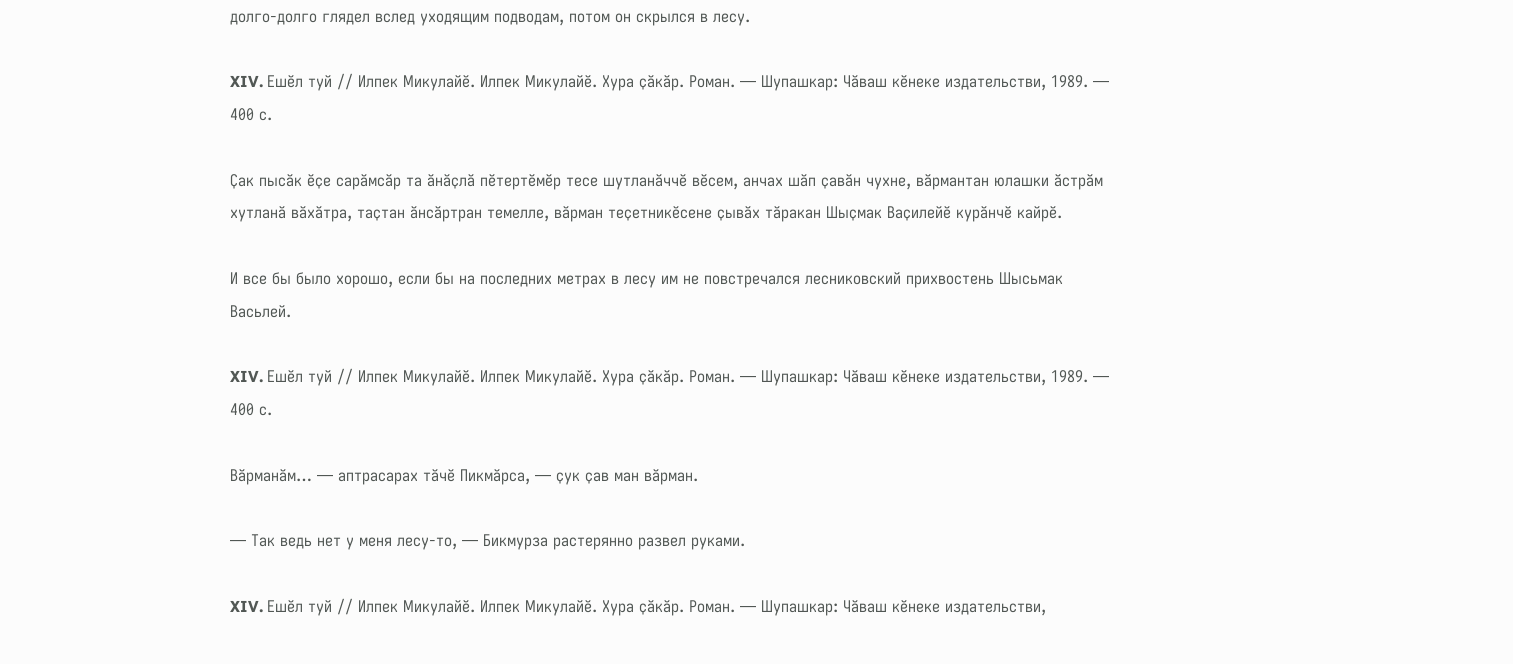долго-долго глядел вслед уходящим подводам, потом он скрылся в лесу.

XIV. Ешӗл туй // Илпек Микулайӗ. Илпек Микулайӗ. Хура ҫӑкӑр. Роман. — Шупашкар: Чӑваш кӗнеке издательстви, 1989. — 400 с.

Ҫак пысӑк ӗҫе сарӑмсӑр та ӑнӑҫлӑ пӗтертӗмӗр тесе шутланӑччӗ вӗсем, анчах шӑп ҫавӑн чухне, вӑрмантан юлашки ӑстрӑм хутланӑ вӑхӑтра, таҫтан ӑнсӑртран темелле, вӑрман теҫетникӗсене ҫывӑх тӑракан Шыҫмак Ваҫилейӗ курӑнчӗ кайрӗ.

И все бы было хорошо, если бы на последних метрах в лесу им не повстречался лесниковский прихвостень Шысьмак Васьлей.

XIV. Ешӗл туй // Илпек Микулайӗ. Илпек Микулайӗ. Хура ҫӑкӑр. Роман. — Шупашкар: Чӑваш кӗнеке издательстви, 1989. — 400 с.

Вӑрманӑм… — аптрасарах тӑчӗ Пикмӑрса, — ҫук ҫав ман вӑрман.

— Так ведь нет у меня лесу-то, — Бикмурза растерянно развел руками.

XIV. Ешӗл туй // Илпек Микулайӗ. Илпек Микулайӗ. Хура ҫӑкӑр. Роман. — Шупашкар: Чӑваш кӗнеке издательстви,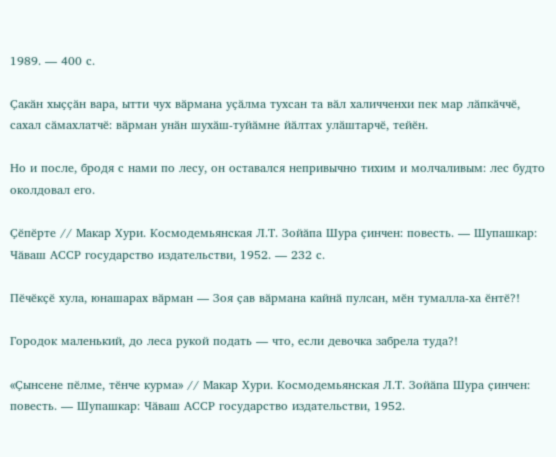1989. — 400 с.

Ҫакӑн хыҫҫӑн вара, ытти чух вӑрмана уҫӑлма тухсан та вӑл халичченхи пек мар лӑпкӑччӗ, сахал сӑмахлатчӗ: вӑрман унӑн шухӑш-туйӑмне йӑлтах улӑштарчӗ, тейӗн.

Но и после, бродя с нами по лесу, он оставался непривычно тихим и молчаливым: лес будто околдовал его.

Ҫӗпӗрте // Макар Хури. Космодемьянская Л.Т. Зойӑпа Шура ҫинчен: повесть. — Шупашкар: Чӑваш АССР государство издательстви, 1952. — 232 с.

Пӗчӗкҫӗ хула, юнашарах вӑрман — Зоя ҫав вӑрмана кайнӑ пулсан, мӗн тумалла-ха ӗнтӗ?!

Городок маленький, до леса рукой подать — что, если девочка забрела туда?!

«Ҫынсене пӗлме, тӗнче курма» // Макар Хури. Космодемьянская Л.Т. Зойӑпа Шура ҫинчен: повесть. — Шупашкар: Чӑваш АССР государство издательстви, 1952.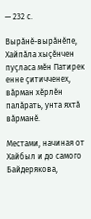— 232 с.

Вырӑнӗ-вырӑнӗпе, Хайпӑла хыҫӗнчен пуҫласа мӗн Патирек енне ҫитичченех, вӑрман хӗрлӗн палӑрать, унта яхтӑ вӑрманӗ.

Местами, начиная от Хайбыл и до самого Байдерякова,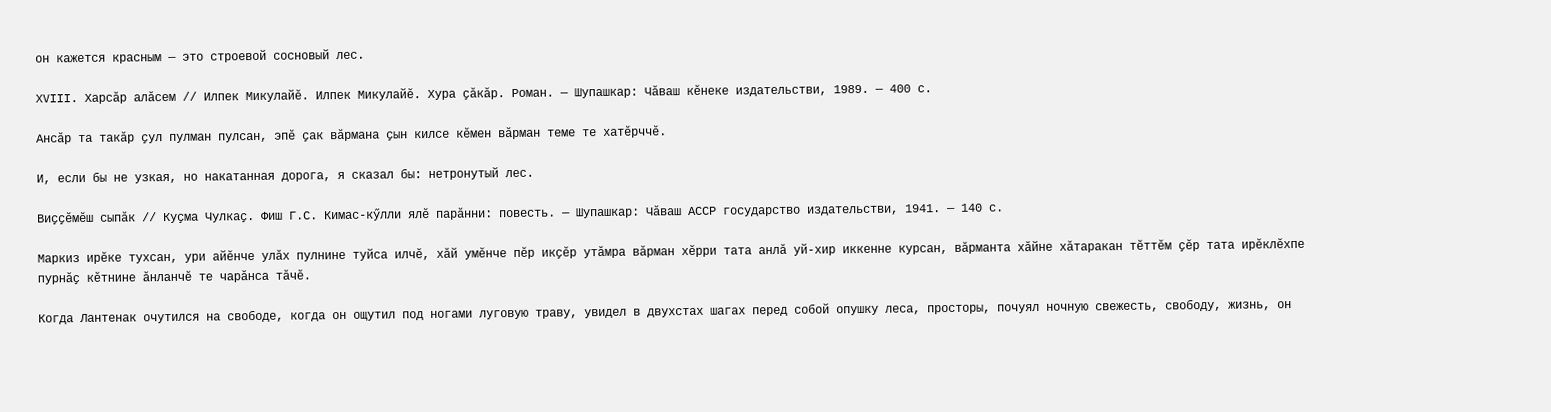он кажется красным — это строевой сосновый лес.

XVIII. Харсӑр алӑсем // Илпек Микулайӗ. Илпек Микулайӗ. Хура ҫӑкӑр. Роман. — Шупашкар: Чӑваш кӗнеке издательстви, 1989. — 400 с.

Ансӑр та такӑр ҫул пулман пулсан, эпӗ ҫак вӑрмана ҫын килсе кӗмен вӑрман теме те хатӗрччӗ.

И, если бы не узкая, но накатанная дорога, я сказал бы: нетронутый лес.

Виҫҫӗмӗш сыпӑк // Куҫма Чулкаҫ. Фиш Г.С. Кимас-кӳлли ялӗ парӑнни: повесть. — Шупашкар: Чӑваш АССР государство издательстви, 1941. — 140 с.

Маркиз ирӗке тухсан, ури айӗнче улӑх пулнине туйса илчӗ, хӑй умӗнче пӗр икҫӗр утӑмра вӑрман хӗрри тата анлӑ уй-хир иккенне курсан, вӑрманта хӑйне хӑтаракан тӗттӗм ҫӗр тата ирӗклӗхпе пурнӑҫ кӗтнине ӑнланчӗ те чарӑнса тӑчӗ.

Когда Лантенак очутился на свободе, когда он ощутил под ногами луговую траву, увидел в двухстах шагах перед собой опушку леса, просторы, почуял ночную свежесть, свободу, жизнь, он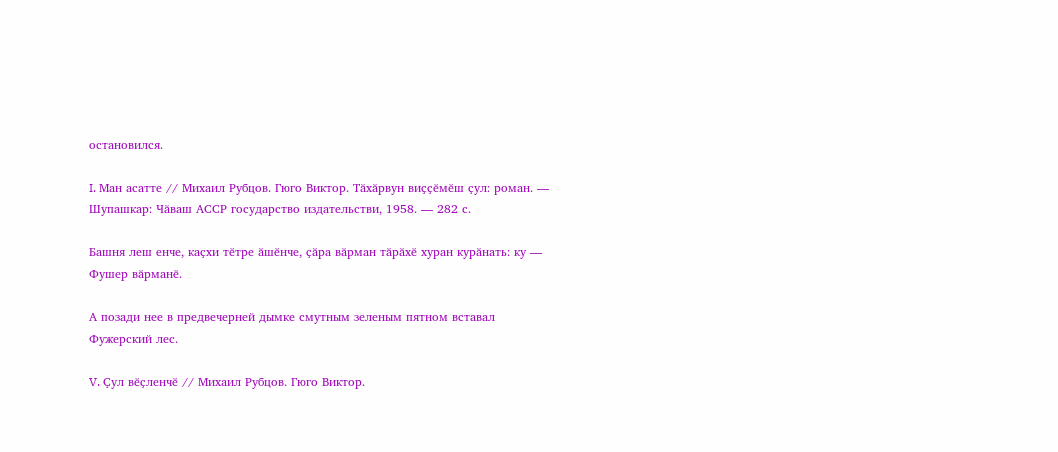остановился.

I. Ман асатте // Михаил Рубцов. Гюго Виктор. Тӑхӑрвун виҫҫӗмӗш ҫул: роман. — Шупашкар: Чӑваш АССР государство издательстви, 1958. — 282 с.

Башня леш енче, каҫхи тӗтре ӑшӗнче, ҫӑра вӑрман тӑрӑхӗ хуран курӑнать: ку — Фушер вӑрманӗ.

А позади нее в предвечерней дымке смутным зеленым пятном вставал Фужерский лес.

V. Ҫул вӗҫленчӗ // Михаил Рубцов. Гюго Виктор.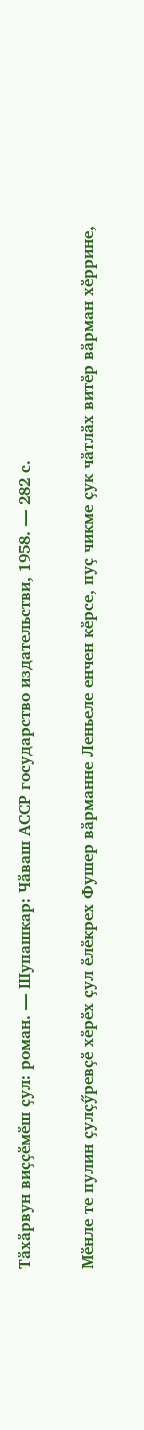Тӑхӑрвун виҫҫӗмӗш ҫул: роман. — Шупашкар: Чӑваш АССР государство издательстви, 1958. — 282 с.

Мӗнле те пулин ҫулҫӳревҫӗ хӗрӗх ҫул ӗлӗкрех Фушер вӑрманне Леньеле енчен кӗрсе, пуҫ чикме ҫук чӑтлӑх витӗр вӑрман хӗррине,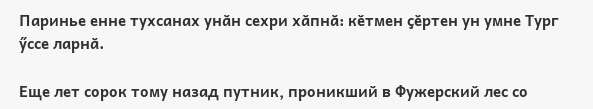Паринье енне тухсанах унӑн сехри хӑпнӑ: кӗтмен ҫӗртен ун умне Тург ӳссе ларнӑ.

Еще лет сорок тому назад путник, проникший в Фужерский лес со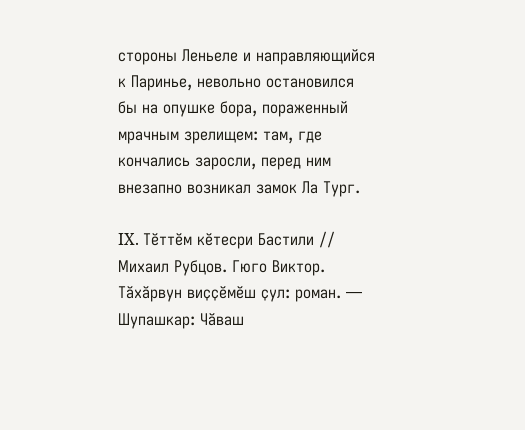стороны Леньеле и направляющийся к Паринье, невольно остановился бы на опушке бора, пораженный мрачным зрелищем: там, где кончались заросли, перед ним внезапно возникал замок Ла Тург.

IX. Тӗттӗм кӗтесри Бастили // Михаил Рубцов. Гюго Виктор. Тӑхӑрвун виҫҫӗмӗш ҫул: роман. — Шупашкар: Чӑваш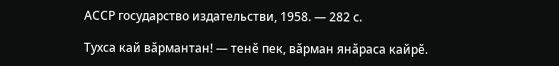АССР государство издательстви, 1958. — 282 с.

Тухса кай вӑрмантан! — тенӗ пек, вӑрман янӑраса кайрӗ.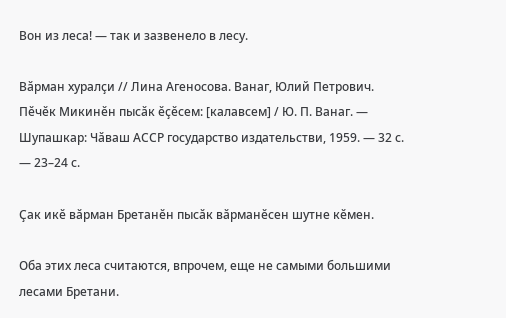Вон из леса! — так и зазвенело в лесу.

Вӑрман хуралҫи // Лина Агеносова. Ванаг, Юлий Петрович. Пӗчӗк Микинӗн пысӑк ӗҫӗсем: [калавсем] / Ю. П. Ванаг. — Шупашкар: Чӑваш АССР государство издательстви, 1959. — 32 с. — 23–24 с.

Ҫак икӗ вӑрман Бретанӗн пысӑк вӑрманӗсен шутне кӗмен.

Оба этих леса считаются, впрочем, еще не самыми большими лесами Бретани.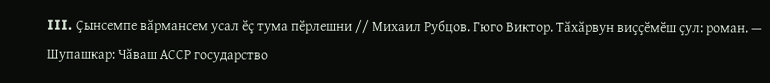III. Ҫынсемпе вӑрмансем усал ӗҫ тума пӗрлешни // Михаил Рубцов. Гюго Виктор. Тӑхӑрвун виҫҫӗмӗш ҫул: роман. — Шупашкар: Чӑваш АССР государство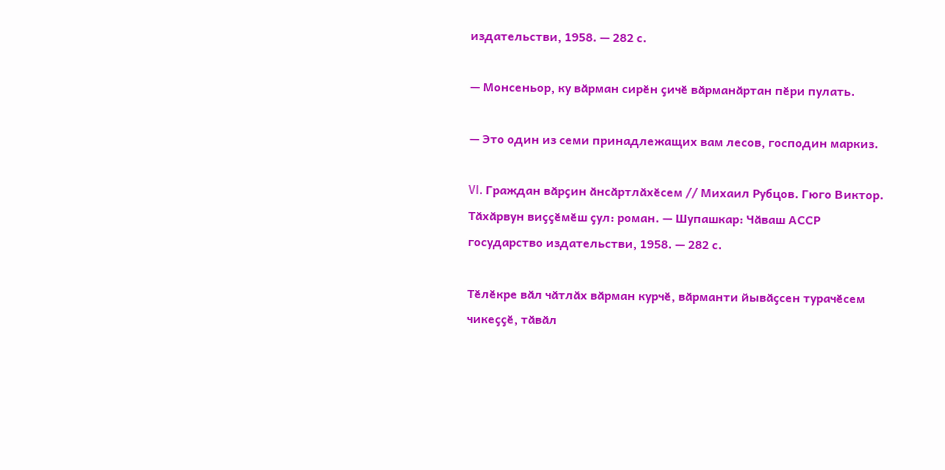издательстви, 1958. — 282 с.

— Монсеньор, ку вӑрман сирӗн ҫичӗ вӑрманӑртан пӗри пулать.

— Это один из семи принадлежащих вам лесов, господин маркиз.

VI. Граждан вӑрҫин ӑнсӑртлӑхӗсем // Михаил Рубцов. Гюго Виктор. Тӑхӑрвун виҫҫӗмӗш ҫул: роман. — Шупашкар: Чӑваш АССР государство издательстви, 1958. — 282 с.

Тӗлӗкре вӑл чӑтлӑх вӑрман курчӗ, вӑрманти йывӑҫсен турачӗсем чикеҫҫӗ, тӑвӑл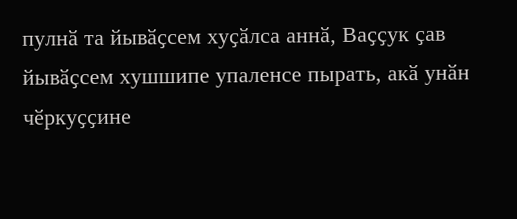пулнӑ та йывӑҫсем хуҫӑлса аннӑ, Ваҫҫук ҫав йывӑҫсем хушшипе упаленсе пырать, акӑ унӑн чӗркуҫҫине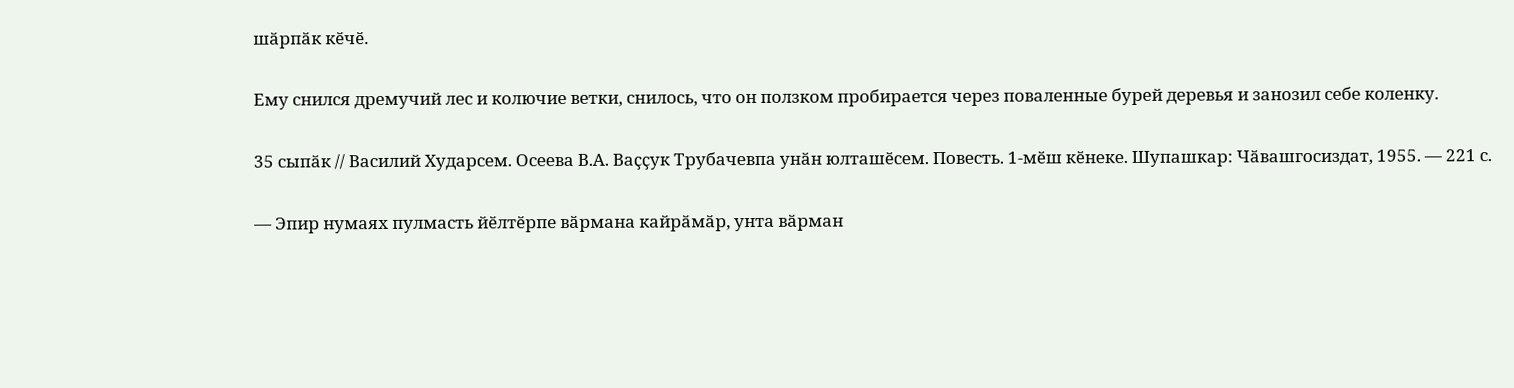шӑрпӑк кӗчӗ.

Ему снился дремучий лес и колючие ветки, снилось, что он ползком пробирается через поваленные бурей деревья и занозил себе коленку.

35 сыпӑк // Василий Хударсем. Осеева В.А. Ваҫҫук Трубачевпа унӑн юлташӗсем. Повесть. 1-мӗш кӗнеке. Шупашкар: Чӑвашгосиздат, 1955. — 221 с.

— Эпир нумаях пулмасть йӗлтӗрпе вӑрмана кайрӑмӑр, унта вӑрман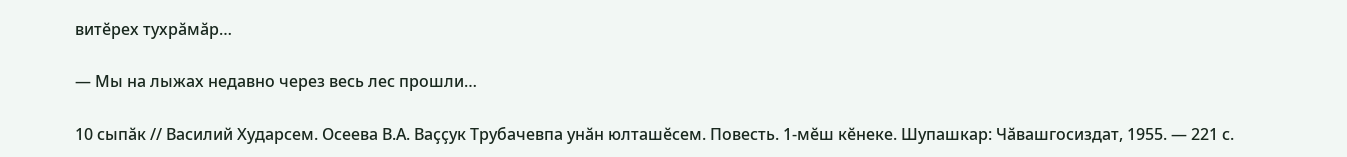витӗрех тухрӑмӑр…

— Мы на лыжах недавно через весь лес прошли…

10 сыпӑк // Василий Хударсем. Осеева В.А. Ваҫҫук Трубачевпа унӑн юлташӗсем. Повесть. 1-мӗш кӗнеке. Шупашкар: Чӑвашгосиздат, 1955. — 221 с.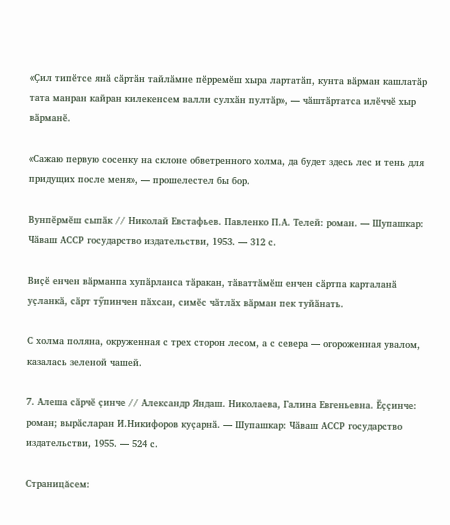«Ҫил типӗтсе янӑ сӑртӑн тайлӑмне пӗрремӗш хыра лартатӑп, кунта вӑрман кашлатӑр тата манран кайран килекенсем валли сулхӑн пултӑр», — чӑштӑртатса илӗччӗ хыр вӑрманӗ.

«Сажаю первую сосенку на склоне обветренного холма, да будет здесь лес и тень для придущих после меня», — прошелестел бы бор.

Вунпӗрмӗш сыпӑк // Николай Евстафьев. Павленко П.А. Телей: роман. — Шупашкар: Чӑваш АССР государство издательстви, 1953. — 312 с.

Виҫӗ енчен вӑрманпа хупӑрланса тӑракан, тӑваттӑмӗш енчен сӑртпа карталанӑ уҫланкӑ, сӑрт тӳпинчен пӑхсан, симӗс чӑтлӑх вӑрман пек туйӑнать.

С холма поляна, окруженная с трех сторон лесом, а с севера — огороженная увалом, казалась зеленой чашей.

7. Алеша сӑрчӗ ҫинче // Александр Яндаш. Николаева, Галина Евгеньевна. Ӗҫҫинче: роман; вырӑсларан И.Никифоров куҫарнӑ. — Шупашкар: Чӑваш АССР государство издательстви, 1955. — 524 с.

Страницăсем: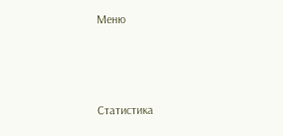Меню



Статистика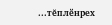...тĕплӗнрех